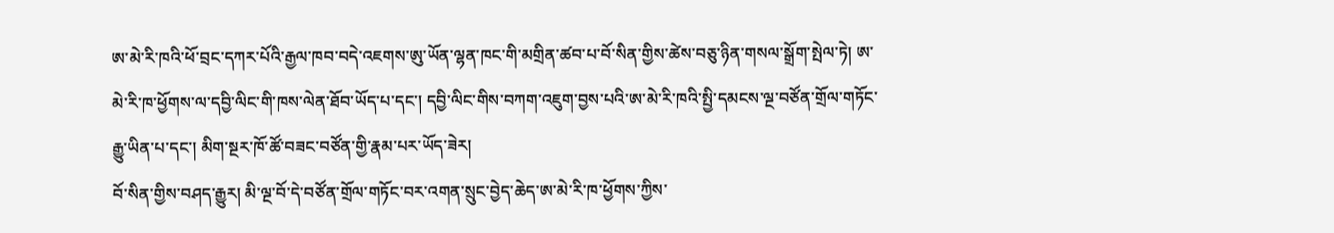ཨ་མེ་རི་ཁའི་ཕོ་བྲང་དཀར་པོའི་རྒྱལ་ཁབ་བདེ་འཇགས་ཨུ་ཡོན་ལྷན་ཁང་གི་མགྲིན་ཚབ་པ་བོ་སིན་གྱིས་ཚེས་བཅུ་ཉིན་གསལ་སྒྲོག་སྤེལ་ཏེ། ཨ་མེ་རི་ཁ་ཕྱོགས་ལ་དབྱི་ལིང་གི་ཁས་ལེན་ཐོབ་ཡོད་པ་དང་། དབྱི་ལིང་གིས་བཀག་འཇུག་བྱས་པའི་ཨ་མེ་རི་ཁའི་སྤྱི་དམངས་ལྔ་བཙོན་གྲོལ་གཏོང་རྒྱུ་ཡིན་པ་དང་། མིག་སྔར་ཁོ་ཚོ་བཟང་བཙོན་གྱི་རྣམ་པར་ཡོད་ཟེར།
བོ་སིན་གྱིས་བཤད་རྒྱུར། མི་ལྔ་བོ་དེ་བཙོན་གྲོལ་གཏོང་བར་འགན་སྲུང་བྱེད་ཆེད་ཨ་མེ་རི་ཁ་ཕྱོགས་ཀྱིས་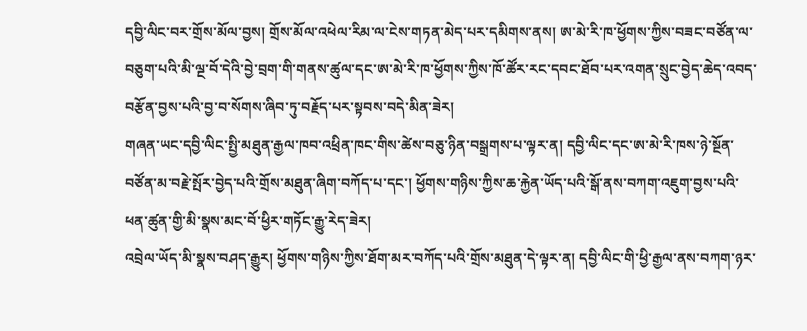དབྱི་ལིང་བར་གྲོས་མོལ་བྱས། གྲོས་མོལ་འཕེལ་རིམ་ལ་ངེས་གཏན་མེད་པར་དམིགས་ནས། ཨ་མེ་རི་ཁ་ཕྱོགས་ཀྱིས་བཟང་བཙོན་ལ་བཅུག་པའི་མི་ལྔ་བོ་དེའི་བྱེ་བྲག་གི་གནས་ཚུལ་དང་ཨ་མེ་རི་ཁ་ཕྱོགས་ཀྱིས་ཁོ་ཚོར་རང་དབང་ཐོབ་པར་འགན་སྲུང་བྱེད་ཆེད་འབད་བརྩོན་བྱས་པའི་བྱ་བ་སོགས་ཞིབ་ཏུ་བརྗོད་པར་སྟབས་བདེ་མིན་ཟེར།
གཞན་ཡང་དབྱི་ལིང་སྤྱི་མཐུན་རྒྱལ་ཁབ་འཕྲིན་ཁང་གིས་ཚེས་བཅུ་ཉིན་བསྒྲགས་པ་ལྟར་ན། དབྱི་ལིང་དང་ཨ་མེ་རི་ཁས་ཉེ་སྔོན་བཙོན་མ་བརྗེ་སྤོར་བྱེད་པའི་གྲོས་མཐུན་ཞིག་བཀོད་པ་དང་། ཕྱོགས་གཉིས་ཀྱིས་ཆ་རྐྱེན་ཡོད་པའི་སྒོ་ནས་བཀག་འཇུག་བྱས་པའི་ཕན་ཚུན་གྱི་མི་སྣས་མང་བོ་ཕྱིར་གཏོང་རྒྱུ་རེད་ཟེར།
འབྲེལ་ཡོད་མི་སྣས་བཤད་རྒྱུར། ཕྱོགས་གཉིས་ཀྱིས་ཐོག་མར་བཀོད་པའི་གྲོས་མཐུན་དེ་ལྟར་ན། དབྱི་ལིང་གི་ཕྱི་རྒྱལ་ནས་བཀག་ཉར་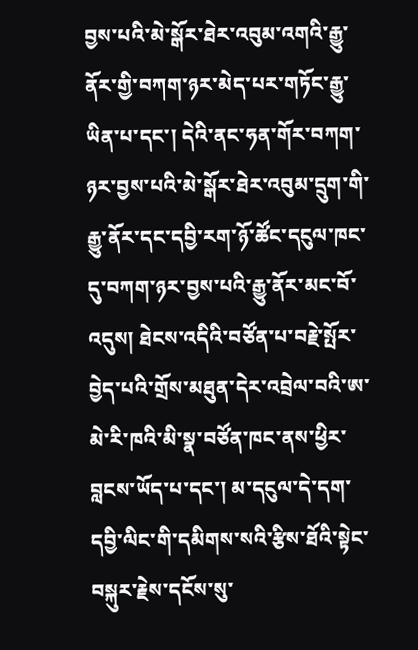བྱས་པའི་མེ་སྒོར་ཐེར་འབུམ་འགའི་རྒྱུ་ནོར་གྱི་བཀག་ཉར་མེད་པར་གཏོང་རྒྱུ་ཡིན་པ་དང་། དེའི་ནང་ཧན་གོར་བཀག་ཉར་བྱས་པའི་མེ་སྒོར་ཐེར་འབུམ་དྲུག་གི་རྒྱུ་ནོར་དང་དབྱི་རག་ཉོ་ཚོང་དངུལ་ཁང་དུ་བཀག་ཉར་བྱས་པའི་རྒྱུ་ནོར་མང་བོ་འདུས། ཐེངས་འདིའི་བཙོན་པ་བརྗེ་སྤོར་བྱེད་པའི་གྲོས་མཐུན་དེར་འབྲེལ་བའི་ཨ་མེ་རི་ཁའི་མི་སྣ་བཙོན་ཁང་ནས་ཕྱིར་བླངས་ཡོད་པ་དང་། མ་དངུལ་དེ་དག་དབྱི་ལིང་གི་དམིགས་སའི་རྩིས་ཐོའི་སྟེང་བསྐུར་རྗེས་དངོས་སུ་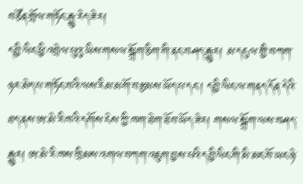བཙོན་གྲོལ་གཏོང་རྒྱུ་རེད་ཟེར།
དབྱི་ལིང་ཕྱི་འབྲེལ་པུའུ་ཡིས་གསལ་སྒྲོག་ཅིག་གི་ནང་བཤད་རྒྱུར། མ་དངུལ་གྱི་བཀག་ཉར་མེད་པ་གཏོང་བའི་ལས་རིམ་མགོ་བརྩམས་ཡོད་པ་དང་། དབྱི་ལིང་ལ་གནད་དོན་དེའི་ཐད་ནས་ཨ་མེ་རི་ཁའི་དགོས་ངེས་ཀྱི་ཁག་ཐེག་ཐོབ་ཡོད་ཟེར། གསལ་སྒྲོག་ལས་བཤད་རྒྱུར། ཨ་མེ་རི་ཁས་ཁྲིམས་འགལ་བཀག་འཇུག་བྱས་པའི་དབྱི་ལིང་གི་མི་མང་བོ་ཡང་ཉེ་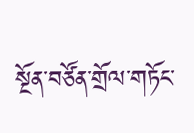སྔོན་བཙོན་གྲོལ་གཏོང་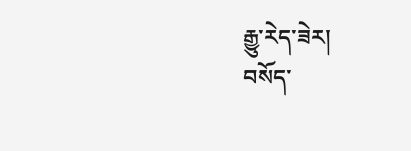རྒྱུ་རེད་ཟེར།
བསོད་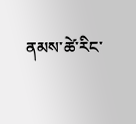ནམས་ཚེ་རིང་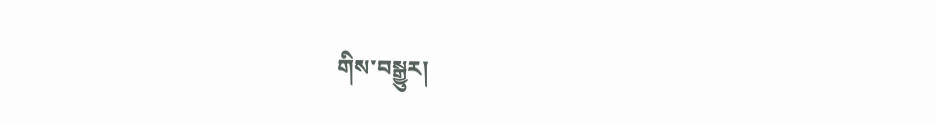གིས་བསྒྱུར།